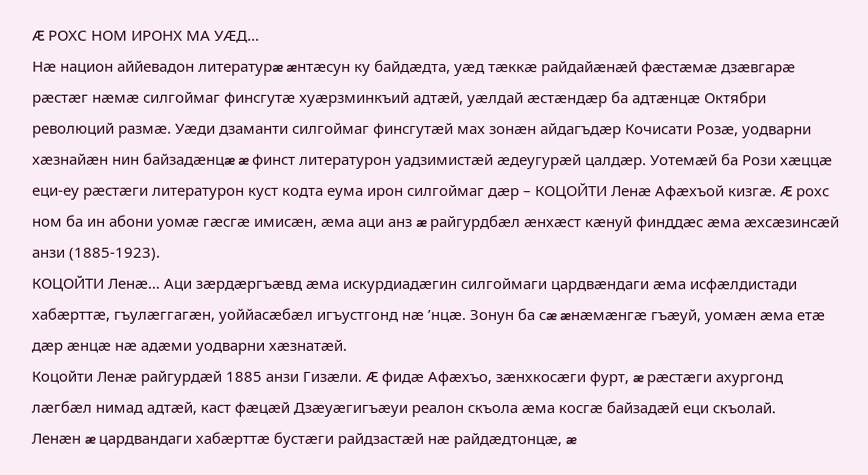Æ РОХС НОМ ИРОНХ МА УÆД…
Нæ национ аййевадон литературæ æнтæсун ку байдæдта, уæд тæккæ райдайæнæй фæстæмæ дзæвгарæ рæстæг нæмæ силгоймаг финсгутæ хуæрзминкъий адтæй, уæлдай æстæндæр ба адтæнцæ Октябри революций размæ. Уæди дзаманти силгоймаг финсгутæй мах зонæн айдагъдæр Кочисати Розæ, уодварни хæзнайæн нин байзадæнцæ æ финст литературон уадзимистæй æдеугурæй цалдæр. Уотемæй ба Рози хæццæ еци-еу рæстæги литературон куст кодта еума ирон силгоймаг дæр – КОЦОЙТИ Ленæ Афæхъой кизгæ. Æ рохс ном ба ин абони уомæ гæсгæ имисæн, æма аци анз æ райгурдбæл æнхæст кæнуй финддæс æма æхсæзинсæй анзи (1885-1923).
КОЦОЙТИ Ленæ… Аци зæрдæргъæвд æма искурдиадæгин силгоймаги цардвæндаги æма исфæлдистади хабæрттæ, гъулæггагæн, уоййасæбæл игъустгонд нæ ’нцæ. Зонун ба сæ æнæмæнгæ гъæуй, уомæн æма етæ дæр æнцæ нæ адæми уодварни хæзнатæй.
Коцойти Ленæ райгурдæй 1885 анзи Гизæли. Æ фидæ Афæхъо, зæнхкосæги фурт, æ рæстæги ахургонд лæгбæл нимад адтæй, каст фæцæй Дзæуæгигъæуи реалон скъола æма косгæ байзадæй еци скъолай.
Ленæн æ цардвандаги хабæрттæ бустæги райдзастæй нæ райдæдтонцæ, æ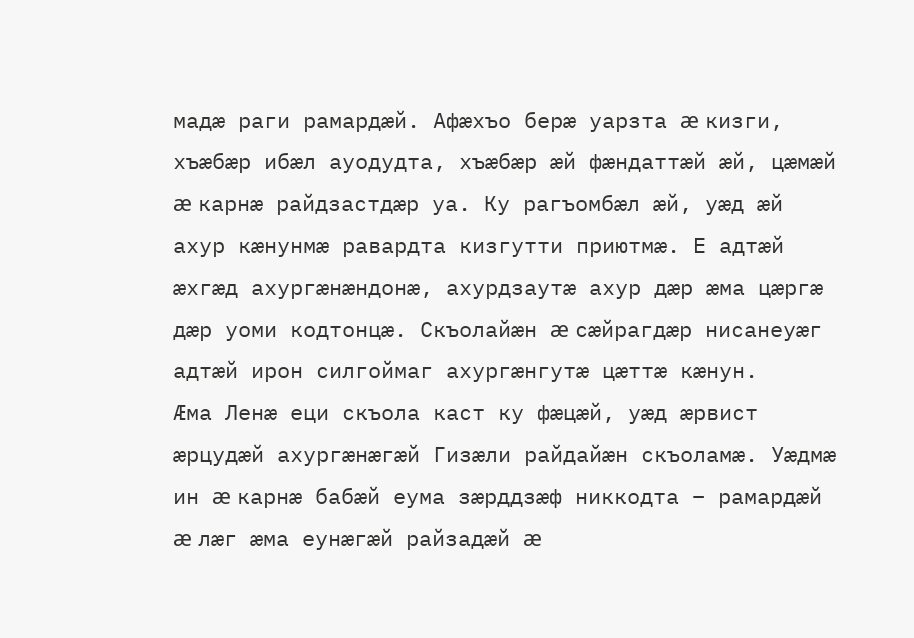мадæ раги рамардæй. Афæхъо берæ уарзта æ кизги, хъæбæр ибæл ауодудта, хъæбæр æй фæндаттæй æй, цæмæй æ карнæ райдзастдæр уа. Ку рагъомбæл æй, уæд æй ахур кæнунмæ равардта кизгутти приютмæ. Е адтæй æхгæд ахургæнæндонæ, ахурдзаутæ ахур дæр æма цæргæ дæр уоми кодтонцæ. Скъолайæн æ сæйрагдæр нисанеуæг адтæй ирон силгоймаг ахургæнгутæ цæттæ кæнун.
Æма Ленæ еци скъола каст ку фæцæй, уæд æрвист æрцудæй ахургæнæгæй Гизæли райдайæн скъоламæ. Уæдмæ ин æ карнæ бабæй еума зæрддзæф никкодта – рамардæй æ лæг æма еунæгæй райзадæй æ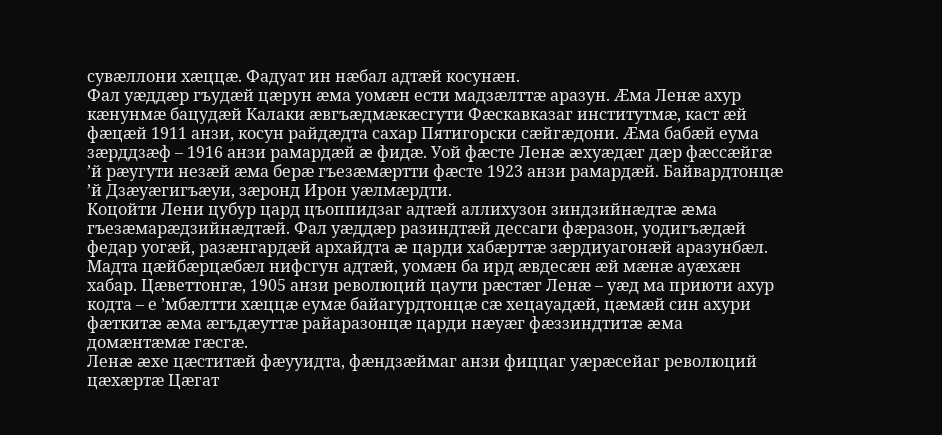сувæллони хæццæ. Фадуат ин нæбал адтæй косунæн.
Фал уæддæр гъудæй цæрун æма уомæн ести мадзæлттæ аразун. Æма Ленæ ахур кæнунмæ бацудæй Калаки æвгъæдмæкæсгути Фæскавказаг институтмæ, каст æй фæцæй 1911 анзи, косун райдæдта сахар Пятигорски сæйгæдони. Æма бабæй еума зæрддзæф – 1916 анзи рамардæй æ фидæ. Уой фæсте Ленæ æхуæдæг дæр фæссæйгæ ’й рæугути незæй æма берæ гъезæмæртти фæсте 1923 анзи рамардæй. Байвардтонцæ ’й Дзæуæгигъæуи, зæронд Ирон уæлмæрдти.
Коцойти Лени цубур цард цъоппидзаг адтæй аллихузон зиндзийнæдтæ æма гъезæмарæдзийнæдтæй. Фал уæддæр разиндтæй дессаги фæразон, уодигъæдæй федар уогæй, разæнгардæй архайдта æ царди хабæрттæ зæрдиуагонæй аразунбæл.
Мадта цæйбæрцæбæл нифсгун адтæй, уомæн ба ирд æвдесæн æй мæнæ ауæхæн хабар. Цæветтонгæ, 1905 анзи революций цаути рæстæг Ленæ – уæд ма приюти ахур кодта – е ’мбæлтти хæццæ еумæ байагурдтонцæ сæ хецауадæй, цæмæй син ахури фæткитæ æма æгъдæуттæ райаразонцæ царди нæуæг фæззиндтитæ æма домæнтæмæ гæсгæ.
Ленæ æхе цæститæй фæууидта, фæндзæймаг анзи фиццаг уæрæсейаг революций цæхæртæ Цæгат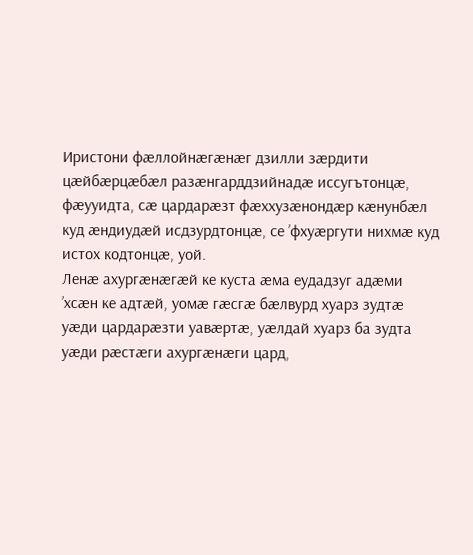Иристони фæллойнæгæнæг дзилли зæрдити цæйбæрцæбæл разæнгарддзийнадæ иссугътонцæ, фæууидта, сæ цардарæзт фæххузæнондæр кæнунбæл куд æндиудæй исдзурдтонцæ, се ’фхуæргути нихмæ куд истох кодтонцæ, уой.
Ленæ ахургæнæгæй ке куста æма еудадзуг адæми ’хсæн ке адтæй, уомæ гæсгæ бæлвурд хуарз зудтæ уæди цардарæзти уавæртæ, уæлдай хуарз ба зудта уæди рæстæги ахургæнæги цард,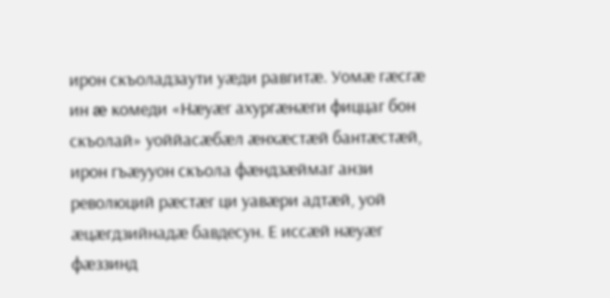ирон скъоладзаути уæди равгитæ. Уомæ гæсгæ ин æ комеди «Нæуæг ахургæнæги фиццаг бон скъолай» уоййасæбæл æнхæстæй бантæстæй, ирон гъæууон скъола фæндзæймаг анзи революций рæстæг ци уавæри адтæй, уой æцæгдзийнадæ бавдесун. Е иссæй нæуæг фæззинд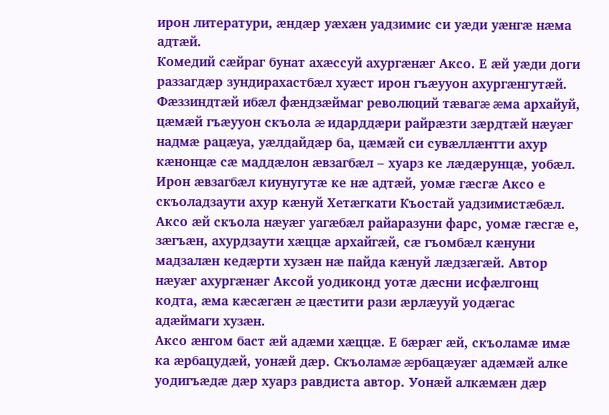ирон литератури, æндæр уæхæн уадзимис си уæди уæнгæ нæма адтæй.
Комедий сæйраг бунат ахæссуй ахургæнæг Аксо. Е æй уæди доги раззагдæр зундирахастбæл хуæст ирон гъæууон ахургæнгутæй. Фæззиндтæй ибæл фæндзæймаг революций тæвагæ æма архайуй, цæмæй гъæууон скъола æ идарддæри райрæзти зæрдтæй нæуæг надмæ рацæуа, уæлдайдæр ба, цæмæй си сувæллæнтти ахур кæнонцæ сæ маддæлон æвзагбæл – хуарз ке лæдæрунцæ, уобæл. Ирон æвзагбæл киунугутæ ке нæ адтæй, уомæ гæсгæ Аксо е скъоладзаути ахур кæнуй Хетæгкати Къостай уадзимистæбæл. Аксо æй скъола нæуæг уагæбæл райаразуни фарс, уомæ гæсгæ е, зæгъæн, ахурдзаути хæццæ архайгæй, сæ гъомбæл кæнуни мадзалæн кедæрти хузæн нæ пайда кæнуй лæдзæгæй. Автор нæуæг ахургæнæг Аксой уодиконд уотæ дæсни исфæлгонц кодта, æма кæсæгæн æ цæстити рази æрлæууй уодæгас адæймаги хузæн.
Аксо æнгом баст æй адæми хæццæ. Е бæрæг æй, скъоламæ имæ ка æрбацудæй, уонæй дæр. Скъоламæ æрбацæуæг адæмæй алке уодигъæдæ дæр хуарз равдиста автор. Уонæй алкæмæн дæр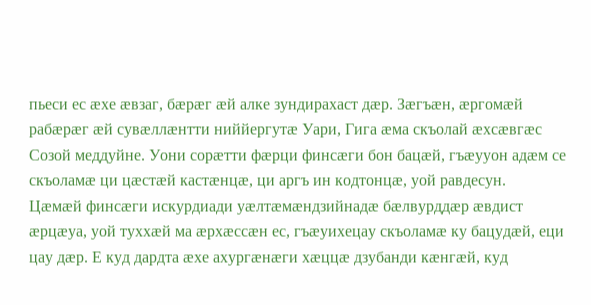пьеси ес æхе æвзаг, бæрæг æй алке зундирахаст дæр. Зæгъæн, æргомæй рабæрæг æй сувæллæнтти ниййергутæ Уари, Гига æма скъолай æхсæвгæс Созой меддуйне. Уони сорæтти фæрци финсæги бон бацæй, гъæууон адæм се скъоламæ ци цæстæй кастæнцæ, ци аргъ ин кодтонцæ, уой равдесун.
Цæмæй финсæги искурдиади уæлтæмæндзийнадæ бæлвурддæр æвдист æрцæуа, уой туххæй ма æрхæссæн ес, гъæуихецау скъоламæ ку бацудæй, еци цау дæр. Е куд дардта æхе ахургæнæги хæццæ дзубанди кæнгæй, куд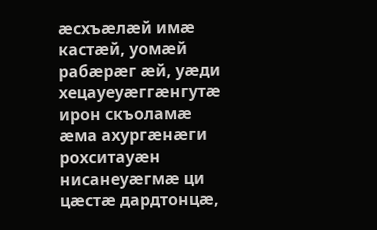æсхъæлæй имæ кастæй, уомæй рабæрæг æй, уæди хецауеуæггæнгутæ ирон скъоламæ æма ахургæнæги рохситауæн нисанеуæгмæ ци цæстæ дардтонцæ,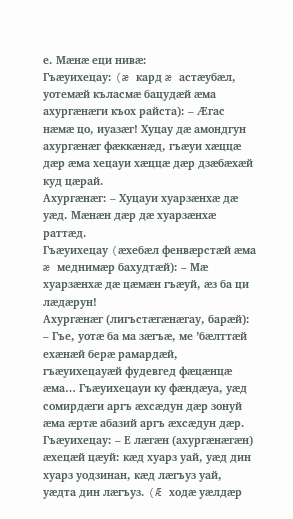е. Мæнæ еци нивæ:
Гъæуихецау: (æ кард æ астæубæл, уотемæй къласмæ бацудæй æма ахургæнæги къох райста): – Æгас нæмæ цо, иуазæг! Хуцау дæ амондгун ахургæнæг фæккæнæд, гъæуи хæццæ дæр æма хецауи хæццæ дæр дзæбæхæй куд цæрай.
Ахургæнæг: – Хуцауи хуарзæнхæ дæ уæд. Мæнæн дæр дæ хуарзæнхæ раттæд.
Гъæуихецау (æхебæл фенвæрстæй æма æ меднимæр бахудтæй): – Мæ хуарзæнхæ дæ цæмæн гъæуй, æз ба ци лæдæрун!
Ахургæнæг (лигъстæгæнæгау, барæй): – Гъе, уотæ ба ма зæгъæ, ме ’бæлттæй ехæнæй берæ рамардæй, гъæуихецауæй фудевгед фæцæнцæ æма… Гъæуихецауи ку фæндæуа, уæд сомирдæги аргъ æхсæдун дæр зонуй æма æртæ абазий аргъ æхсæдун дæр.
Гъæуихецау: – Е лæгæн (ахургæнæгæн) æхецæй цæуй: кæд хуарз уай, уæд дин хуарз уодзинан, кæд лæгъуз уай, уæдта дин лæгъуз. (Æ ходæ уæлдæр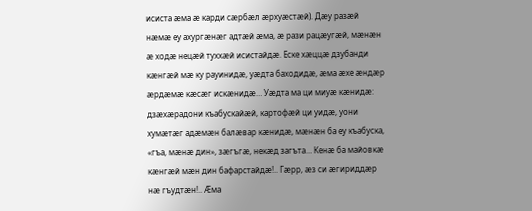исиста æма æ карди сæрбæл æрхуæстæй). Дæу разæй нæмæ еу ахургæнæг адтæй æма, æ рази рацæугæй, мæнæн æ ходæ нецæй туххæй исистайдæ. Еске хæццæ дзубанди кæнгæй мæ ку рауинидæ, уæдта баходидæ, æма æхе æндæр æрдæмæ кæсæг искæнидæ… Уæдта ма ци миуæ кæнидæ: дзæхæрадони къабускайæй, картофæй ци уидæ, уони хумæтæг адæмæн балæвар кæнидæ, мæнæн ба еу къабуска, «гъа, мæнæ дин», зæгъгæ, некæд загъта… Кенæ ба майовкæ кæнгæй мæн дин бафарстайдæ!.. Гæрр, æз си æгириддæр нæ гъудтæн!.. Æма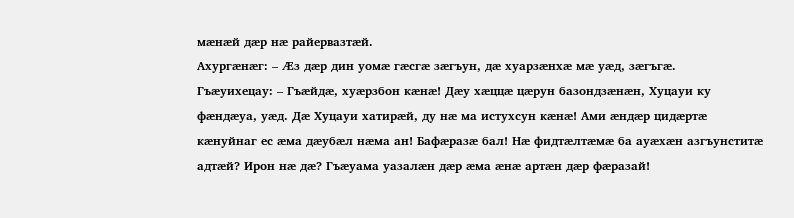мæнæй дæр нæ райервазтæй.
Ахургæнæг: – Æз дæр дин уомæ гæсгæ зæгъун, дæ хуарзæнхæ мæ уæд, зæгъгæ.
Гъæуихецау: – Гъæйдæ, хуæрзбон кæнæ! Дæу хæццæ цæрун базондзæнæн, Хуцауи ку фæндæуа, уæд. Дæ Хуцауи хатирæй, ду нæ ма истухсун кæнæ! Ами æндæр цидæртæ кæнуйнаг ес æма дæубæл нæма ан! Бафæразæ бал! Нæ фидтæлтæмæ ба ауæхæн азгъунститæ адтæй? Ирон нæ дæ? Гъæуама уазалæн дæр æма æнæ артæн дæр фæразай!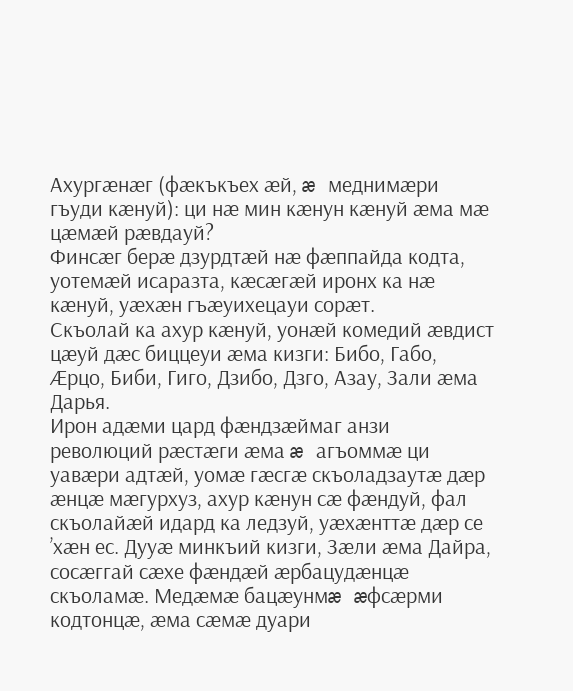Ахургæнæг (фæкъкъех æй, æ меднимæри гъуди кæнуй): ци нæ мин кæнун кæнуй æма мæ цæмæй рæвдауй?
Финсæг берæ дзурдтæй нæ фæппайда кодта, уотемæй исаразта, кæсæгæй иронх ка нæ кæнуй, уæхæн гъæуихецауи сорæт.
Скъолай ка ахур кæнуй, уонæй комедий æвдист цæуй дæс биццеуи æма кизги: Бибо, Габо, Æрцо, Биби, Гиго, Дзибо, Дзго, Азау, Зали æма Дарья.
Ирон адæми цард фæндзæймаг анзи революций рæстæги æма æ агъоммæ ци уавæри адтæй, уомæ гæсгæ скъоладзаутæ дæр æнцæ мæгурхуз, ахур кæнун сæ фæндуй, фал скъолайæй идард ка ледзуй, уæхæнттæ дæр се ’хæн ес. Дууæ минкъий кизги, Зæли æма Дайра, сосæггай сæхе фæндæй æрбацудæнцæ скъоламæ. Медæмæ бацæунмæ æфсæрми кодтонцæ, æма сæмæ дуари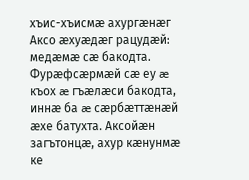хъис-хъисмæ ахургæнæг Аксо æхуæдæг рацудæй: медæмæ сæ бакодта. Фурæфсæрмæй сæ еу æ къох æ гъæлæси бакодта, иннæ ба æ сæрбæттæнæй æхе батухта. Аксойæн загътонцæ, ахур кæнунмæ ке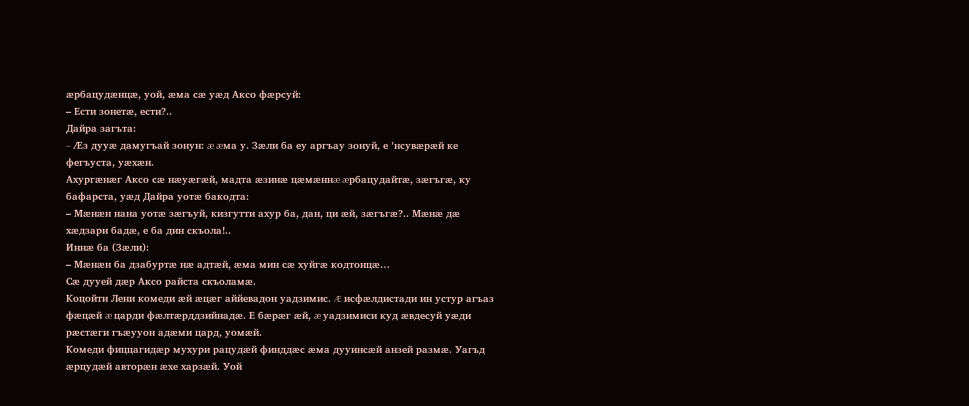æрбацудæнцæ, уой, æма сæ уæд Аксо фæрсуй:
– Ести зонетæ, ести?..
Дайра загъта:
– Æз дууæ дамугъай зонун: æ æма у. Зæли ба еу аргъау зонуй, е ’нсувæрæй ке фегъуста, уæхæн.
Ахургæнæг Аксо сæ нæуæгæй, мадта æзинæ цæмæннæ æрбацудайтæ, зæгъгæ, ку бафарста, уæд Дайра уотæ бакодта:
– Мæнæн нана уотæ зæгъуй, кизгутти ахур ба, дан, ци æй, зæгъгæ?.. Мæнæ дæ хæдзари бадæ, е ба дин скъола!..
Иннæ ба (Зæли):
– Мæнæн ба дзабуртæ нæ адтæй, æма мин сæ хуйгæ кодтонцæ…
Сæ дууей дæр Аксо райста скъоламæ.
Коцойти Лени комеди æй æцæг аййевадон уадзимис. Æ исфæлдистади ин устур агъаз фæцæй æ царди фæлтæрддзийнадæ. Е бæрæг æй, æ уадзимиси куд æвдесуй уæди рæстæги гъæууон адæми цард, уомæй.
Комеди фиццагидæр мухури рацудæй финддæс æма дууинсæй анзей размæ. Уагъд æрцудæй авторæн æхе харзæй. Уой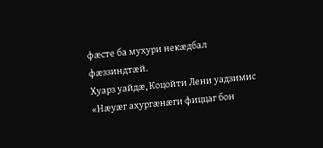фæсте ба мухури некæдбал фæззиндтæй.
Хуарз уайдæ, Коцойти Лени уадзимис «Нæуæг ахургæнæги фиццаг бон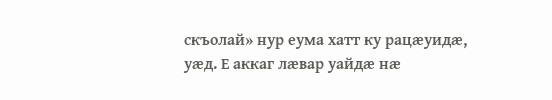скъолай» нур еума хатт ку рацæуидæ, уæд. Е аккаг лæвар уайдæ нæ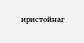иристойнаг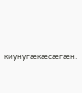киунугæкæсæгæн.